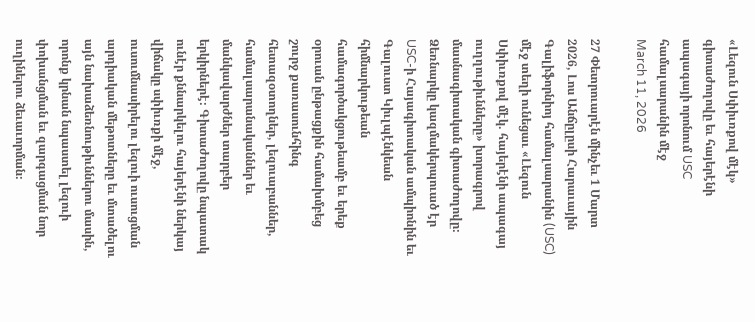«Լեզուն Սփիւռքով մէկ» գիտաժողովը եւ հայերէնի ապագայի որոնում USC համալսարանին մէջ
March 11, 2026

27 Փետրուարէն մինչեւ 1 Մարտ 2026, Լոս Անճըլըսի Հարաւային Գալիֆորնիոյ համալսարանին (USC) մէջ տեղի ունեցաւ «Լեզուն Սփիւռքով մէկ. հայերէնի ապագայ ուղղութիւնները» խորագրով մասնագիտական գիտաժողովը։ Ձեռնարկը կազմակերպուած էր USC-ի Հայագիտական ամպիոնին եւ Գալուստ Կիւլպէնկեան հիմնարկութեան համագործակցութեամբ եւ երեք օրուան ընթացքին համախմբեց շուրջ քառասունհինգ հետազօտողներ, լեզուաբաններ, համալսարանականներ եւ մանկավարժներ տարբեր երկիրներէ։ Գիտաժողովը նպատակ ունէր քննարկելու հայերէնի ներկայ վիճակը սփիւռքի մէջ, ուսումնասիրելու լեզուի ուսուցման արդիական մեթոտները եւ մտածելու այն նախաձեռնութիւններու մասին, որոնք կրնան նպաստել լեզուի փոխանցման եւ զարգացման նոր ուղիներու ձեւաւորման։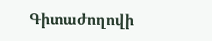Գիտաժողովի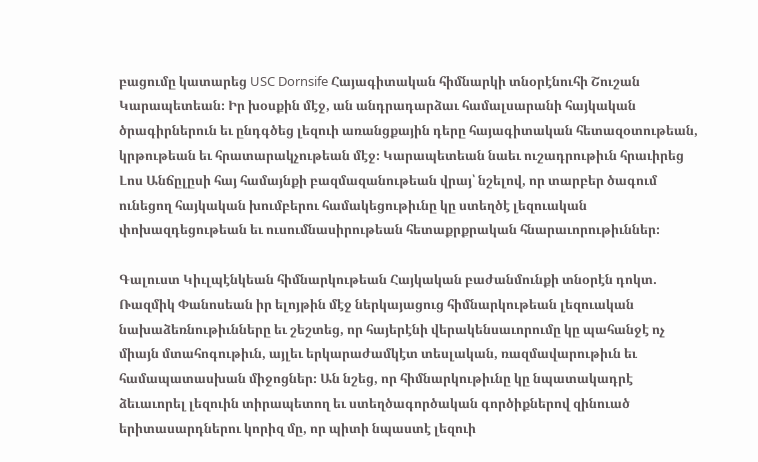բացումը կատարեց USC Dornsife Հայագիտական հիմնարկի տնօրէնուհի Շուշան Կարապետեան։ Իր խօսքին մէջ, ան անդրադարձաւ համալսարանի հայկական ծրագիրներուն եւ ընդգծեց լեզուի առանցքային դերը հայագիտական հետազօտութեան, կրթութեան եւ հրատարակչութեան մէջ։ Կարապետեան նաեւ ուշադրութիւն հրաւիրեց Լոս Անճըլըսի հայ համայնքի բազմազանութեան վրայ՝ նշելով, որ տարբեր ծագում ունեցող հայկական խումբերու համակեցութիւնը կը ստեղծէ լեզուական փոխազդեցութեան եւ ուսումնասիրութեան հետաքրքրական հնարաւորութիւններ։

Գալուստ Կիւլպէնկեան հիմնարկութեան Հայկական բաժանմունքի տնօրէն դոկտ. Ռազմիկ Փանոսեան իր ելոյթին մէջ ներկայացուց հիմնարկութեան լեզուական նախաձեռնութիւնները եւ շեշտեց, որ հայերէնի վերակենսաւորումը կը պահանջէ ոչ միայն մտահոգութիւն, այլեւ երկարաժամկէտ տեսլական, ռազմավարութիւն եւ համապատասխան միջոցներ։ Ան նշեց, որ հիմնարկութիւնը կը նպատակադրէ ձեւաւորել լեզուին տիրապետող եւ ստեղծագործական գործիքներով զինուած երիտասարդներու կորիզ մը, որ պիտի նպաստէ լեզուի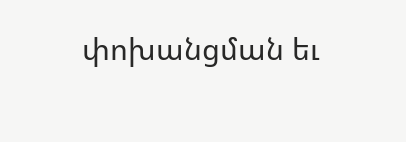փոխանցման եւ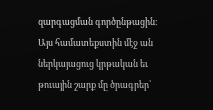զարգացման գործընթացին։ Այս համատեքստին մէջ ան ներկայացուց կրթական եւ թուային շարք մը ծրագրեր՝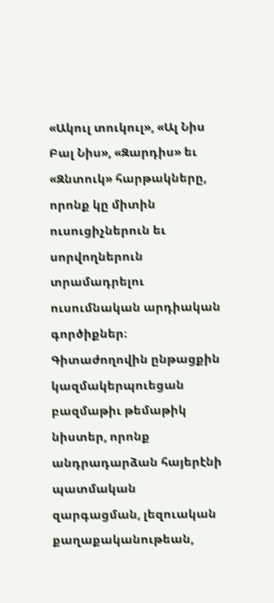«Ակուլ տուկուլ», «Ալ Նիս Բալ Նիս», «Զարդիս» եւ «Զնտուկ» հարթակները, որոնք կը միտին ուսուցիչներուն եւ սորվողներուն տրամադրելու ուսումնական արդիական գործիքներ։
Գիտաժողովին ընթացքին կազմակերպուեցան բազմաթիւ թեմաթիկ նիստեր, որոնք անդրադարձան հայերէնի պատմական զարգացման, լեզուական քաղաքականութեան,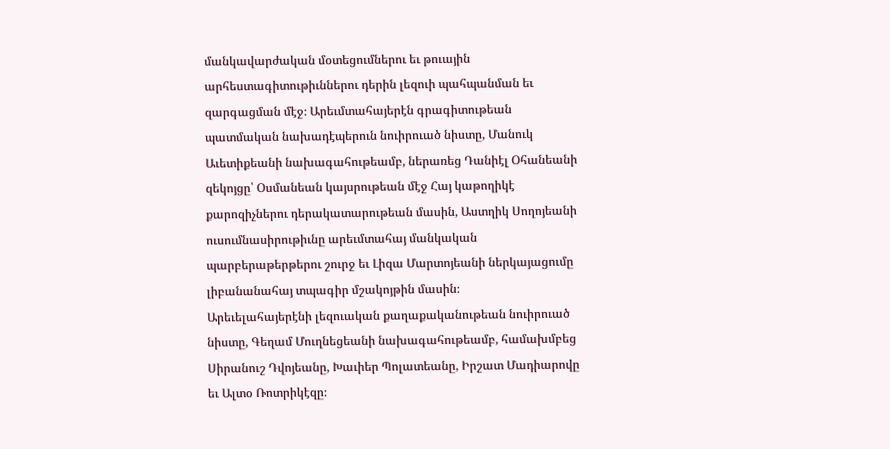մանկավարժական մօտեցումներու եւ թուային արհեստագիտութիւններու դերին լեզուի պահպանման եւ զարգացման մէջ։ Արեւմտահայերէն գրագիտութեան պատմական նախադէպերուն նուիրուած նիստը, Մանուկ Աւետիքեանի նախագահութեամբ, ներառեց Դանիէլ Օհանեանի զեկոյցը՝ Օսմանեան կայսրութեան մէջ Հայ կաթողիկէ քարոզիչներու դերակատարութեան մասին, Աստղիկ Սողոյեանի ուսումնասիրութիւնը արեւմտահայ մանկական պարբերաթերթերու շուրջ եւ Լիզա Մարտոյեանի ներկայացումը լիբանանահայ տպագիր մշակոյթին մասին։
Արեւելահայերէնի լեզուական քաղաքականութեան նուիրուած նիստը, Գեղամ Մուղնեցեանի նախագահութեամբ, համախմբեց Սիրանուշ Դվոյեանը, Խաւիեր Պոլատեանը, Իրշատ Մադիարովը եւ Ալտօ Ռոտրիկէզը։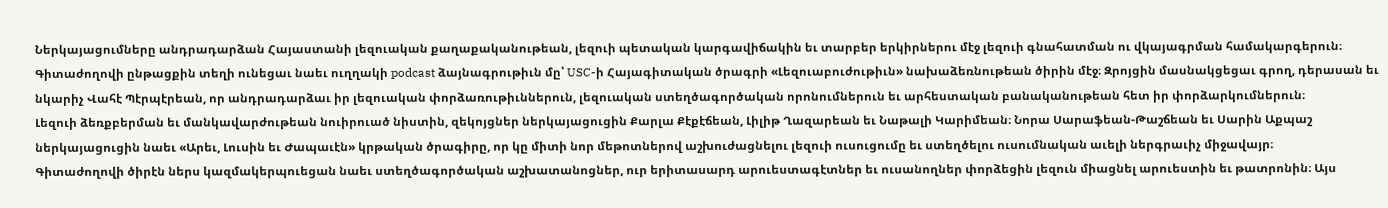Ներկայացումները անդրադարձան Հայաստանի լեզուական քաղաքականութեան, լեզուի պետական կարգավիճակին եւ տարբեր երկիրներու մէջ լեզուի գնահատման ու վկայագրման համակարգերուն։
Գիտաժողովի ընթացքին տեղի ունեցաւ նաեւ ուղղակի podcast ձայնագրութիւն մը՝ USC-ի Հայագիտական ծրագրի «Լեզուաբուժութիւն» նախաձեռնութեան ծիրին մէջ։ Զրոյցին մասնակցեցաւ գրող, դերասան եւ նկարիչ Վահէ Պէրպէրեան, որ անդրադարձաւ իր լեզուական փորձառութիւններուն, լեզուական ստեղծագործական որոնումներուն եւ արհեստական բանականութեան հետ իր փորձարկումներուն։
Լեզուի ձեռքբերման եւ մանկավարժութեան նուիրուած նիստին, զեկոյցներ ներկայացուցին Քարլա Քէքէճեան, Լիլիթ Ղազարեան եւ Նաթալի Կարիմեան։ Նորա Սարաֆեան-Թաշճեան եւ Սարին Աքպաշ ներկայացուցին նաեւ «Արեւ, Լուսին եւ Ժապաւէն» կրթական ծրագիրը, որ կը միտի նոր մեթոտներով աշխուժացնելու լեզուի ուսուցումը եւ ստեղծելու ուսումնական աւելի ներգրաւիչ միջավայր։
Գիտաժողովի ծիրէն ներս կազմակերպուեցան նաեւ ստեղծագործական աշխատանոցներ, ուր երիտասարդ արուեստագէտներ եւ ուսանողներ փորձեցին լեզուն միացնել արուեստին եւ թատրոնին։ Այս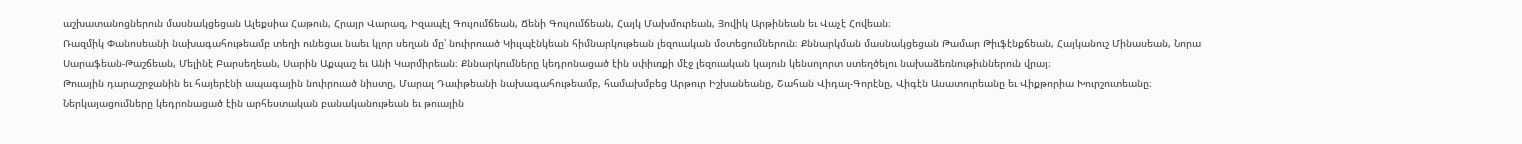աշխատանոցներուն մասնակցեցան Ալեքսիա Հաթուն, Հրայր Վարազ, Իզապէլ Գույումճեան, Ճենի Գույումճեան, Հայկ Մախմուրեան, Յովիկ Արթինեան եւ Վաչէ Հովեան։
Ռազմիկ Փանոսեանի նախագահութեամբ տեղի ունեցաւ նաեւ կլոր սեղան մը՝ նուիրուած Կիւլպէնկեան հիմնարկութեան լեզուական մօտեցումներուն։ Քննարկման մասնակցեցան Թամար Թիւֆէնքճեան, Հայկանուշ Մինասեան, Նորա Սարաֆեան-Թաշճեան, Մելինէ Բարսեղեան, Սարին Աքպաշ եւ Անի Կարմիրեան։ Քննարկումները կեդրոնացած էին սփիւռքի մէջ լեզուական կայուն կենսոլորտ ստեղծելու նախաձեռնութիւններուն վրայ։
Թուային դարաշրջանին եւ հայերէնի ապագային նուիրուած նիստը, Մարալ Դաւիթեանի նախագահութեամբ, համախմբեց Արթուր Իշխանեանը, Շահան Վիդալ-Գորէնը, Վիգէն Ասատուրեանը եւ Վիքթորիա Խուրշուտեանը։ Ներկայացումները կեդրոնացած էին արհեստական բանականութեան եւ թուային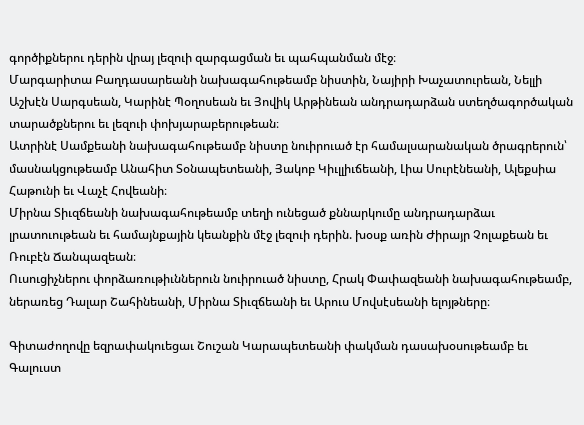գործիքներու դերին վրայ լեզուի զարգացման եւ պահպանման մէջ։
Մարգարիտա Բաղդասարեանի նախագահութեամբ նիստին, Նայիրի Խաչատուրեան, Նելլի Աշխէն Սարգսեան, Կարինէ Պօղոսեան եւ Յովիկ Արթինեան անդրադարձան ստեղծագործական տարածքներու եւ լեզուի փոխյարաբերութեան։
Ատրինէ Սամքեանի նախագահութեամբ նիստը նուիրուած էր համալսարանական ծրագրերուն՝ մասնակցութեամբ Անահիտ Տօնապետեանի, Յակոբ Կիւլլիւճեանի, Լիա Սուրէնեանի, Ալեքսիա Հաթունի եւ Վաչէ Հովեանի։
Միրնա Տիւզճեանի նախագահութեամբ տեղի ունեցած քննարկումը անդրադարձաւ լրատուութեան եւ համայնքային կեանքին մէջ լեզուի դերին. խօսք առին Ժիրայր Չոլաքեան եւ Ռուբէն Ճանպազեան։
Ուսուցիչներու փորձառութիւններուն նուիրուած նիստը, Հրակ Փափազեանի նախագահութեամբ, ներառեց Դալար Շահինեանի, Միրնա Տիւզճեանի եւ Արուս Մովսէսեանի ելոյթները։

Գիտաժողովը եզրափակուեցաւ Շուշան Կարապետեանի փակման դասախօսութեամբ եւ Գալուստ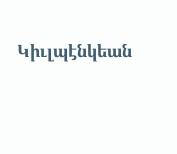Կիւլպէնկեան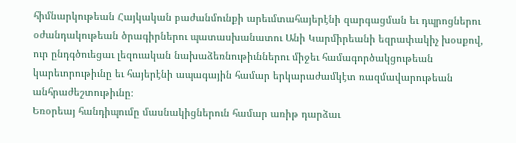հիմնարկութեան Հայկական բաժանմունքի արեւմտահայերէնի զարգացման եւ դպրոցներու օժանդակութեան ծրագիրներու պատասխանատու Անի Կարմիրեանի եզրափակիչ խօսքով, ուր ընդգծուեցաւ լեզուական նախաձեռնութիւններու միջեւ համագործակցութեան կարեւորութիւնը եւ հայերէնի ապագային համար երկարաժամկէտ ռազմավարութեան անհրաժեշտութիւնը։
Եռօրեայ հանդիպումը մասնակիցներուն համար առիթ դարձաւ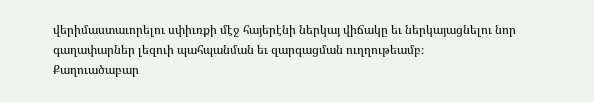վերիմաստաւորելու սփիւռքի մէջ հայերէնի ներկայ վիճակը եւ ներկայացնելու նոր գաղափարներ լեզուի պահպանման եւ զարգացման ուղղութեամբ։
Քաղուածաբար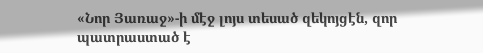«Նոր Յառաջ»-ի մէջ լոյս տեսած զեկոյցէն, զոր պատրաստած է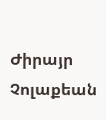Ժիրայր Չոլաքեան